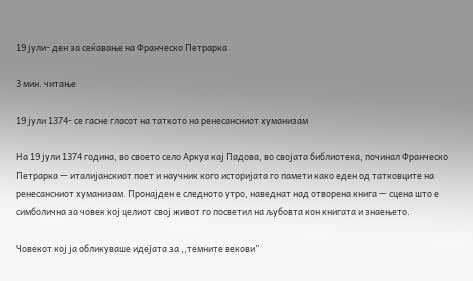19 јули- ден за сеќавање на Франческо Петрарка

3 мин. читање

19 јули 1374- се гасне гласот на таткото на ренесансниот хуманизам

На 19 јули 1374 година, во своето село Аркуа кај Падова, во својата библиотека, починал Франческо Петрарка — италијанскиот поет и научник кого историјата го памети како еден од татковците на ренесансниот хуманизам. Пронајден е следното утро, наведнат над отворена книга — сцена што е симболична за човек кој целиот свој живот го посветил на љубовта кон книгата и знаењето.

Човекот кој ја обликуваше идејата за ,,темните векови”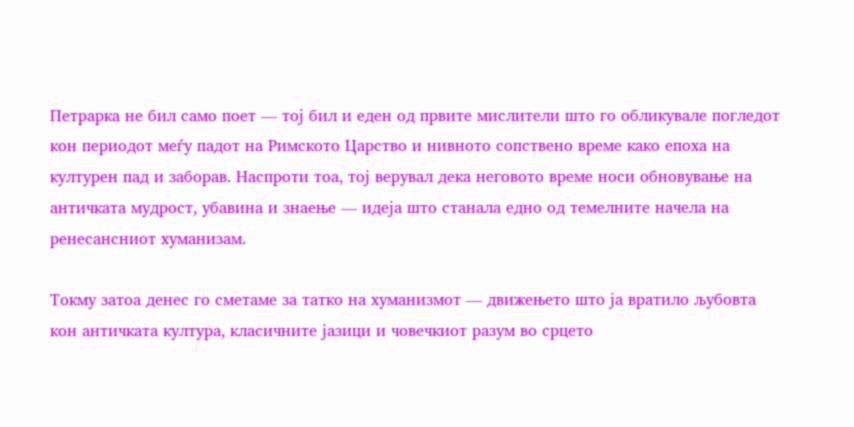Петрарка не бил само поет — тој бил и еден од првите мислители што го обликувале погледот кон периодот меѓу падот на Римското Царство и нивното сопствено време како епоха на културен пад и заборав. Наспроти тоа, тој верувал дека неговото време носи обновување на античката мудрост, убавина и знаење — идеја што станала едно од темелните начела на ренесансниот хуманизам.

Токму затоа денес го сметаме за татко на хуманизмот — движењето што ја вратило љубовта кон античката култура, класичните јазици и човечкиот разум во срцето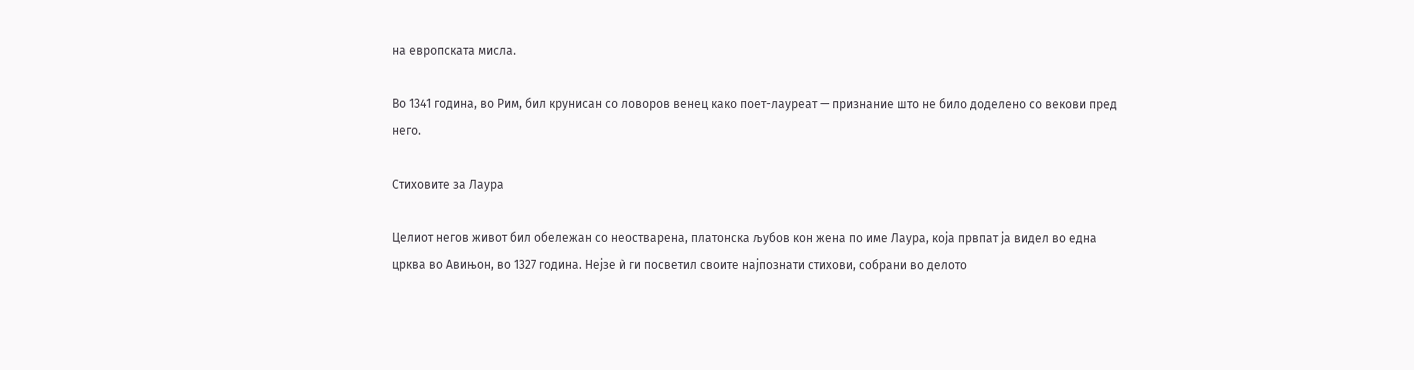на европската мисла.

Во 1341 година, во Рим, бил крунисан со ловоров венец како поет-лауреат — признание што не било доделено со векови пред него.

Стиховите за Лаура

Целиот негов живот бил обележан со неостварена, платонска љубов кон жена по име Лаура, која првпат ја видел во една црква во Авињон, во 1327 година. Нејзе ѝ ги посветил своите најпознати стихови, собрани во делото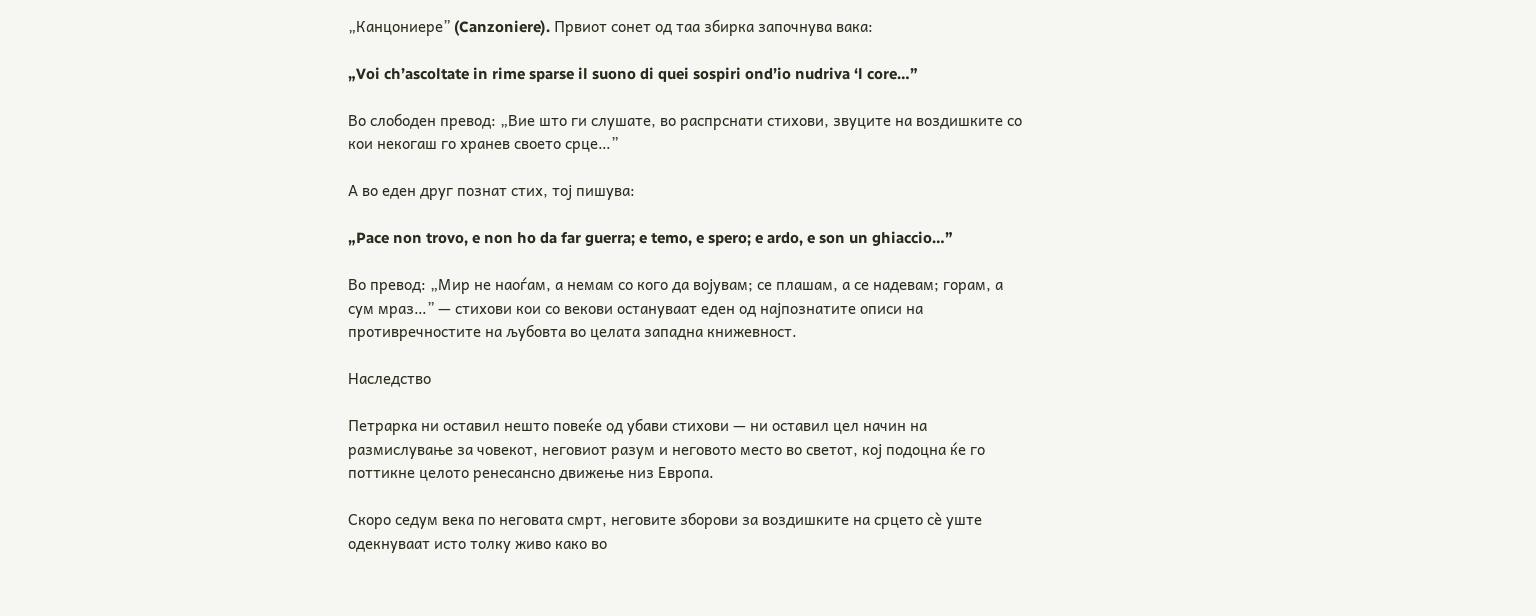„Канцониере” (Canzoniere). Првиот сонет од таа збирка започнува вака:

„Voi ch’ascoltate in rime sparse il suono di quei sospiri ond’io nudriva ‘l core…”

Во слободен превод: „Вие што ги слушате, во распрснати стихови, звуците на воздишките со кои некогаш го хранев своето срце…”

А во еден друг познат стих, тој пишува:

„Pace non trovo, e non ho da far guerra; e temo, e spero; e ardo, e son un ghiaccio…”

Во превод: „Мир не наоѓам, а немам со кого да војувам; се плашам, а се надевам; горам, а сум мраз…” — стихови кои со векови остануваат еден од најпознатите описи на противречностите на љубовта во целата западна книжевност.

Наследство

Петрарка ни оставил нешто повеќе од убави стихови — ни оставил цел начин на размислување за човекот, неговиот разум и неговото место во светот, кој подоцна ќе го поттикне целото ренесансно движење низ Европа.

Скоро седум века по неговата смрт, неговите зборови за воздишките на срцето сè уште одекнуваат исто толку живо како во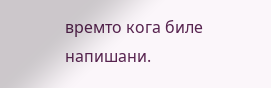времто кога биле напишани.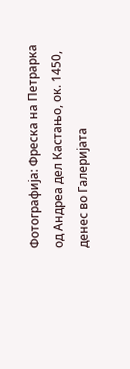Фотографија: Фреска на Петрарка од Андреа дел Кастањо, ок. 1450, денес во Галеријата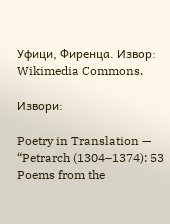Уфици, Фиренца. Извор: Wikimedia Commons.

Извори:

Poetry in Translation — “Petrarch (1304–1374): 53 Poems from the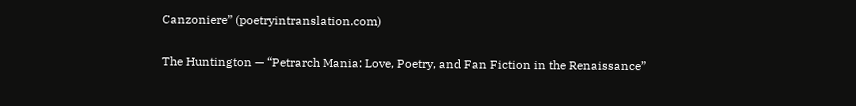Canzoniere” (poetryintranslation.com)

The Huntington — “Petrarch Mania: Love, Poetry, and Fan Fiction in the Renaissance”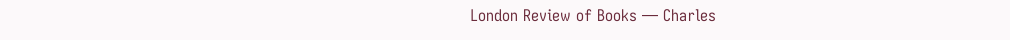London Review of Books — Charles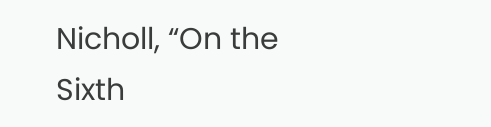Nicholl, “On the Sixth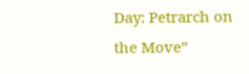Day: Petrarch on the Move”